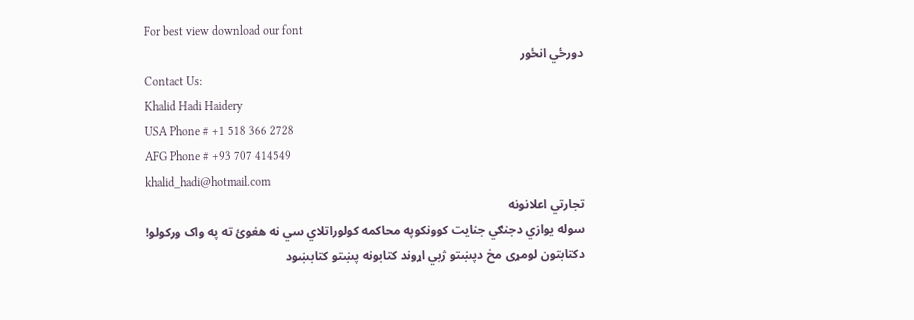For best view download our font
دورځي انځور
Contact Us:
Khalid Hadi Haidery
USA Phone # +1 518 366 2728
AFG Phone # +93 707 414549
khalid_hadi@hotmail.com
تجارتي اعلانونه
سوله یوازي دجنګي جنایت کوونکوپه محاکمه کولوراتلاي سي نه هغوئ ته په واک ورکولو!
دکتابتون لومړی مخ دپښتو ژبي اړوند کتابونه پښتو کتابښود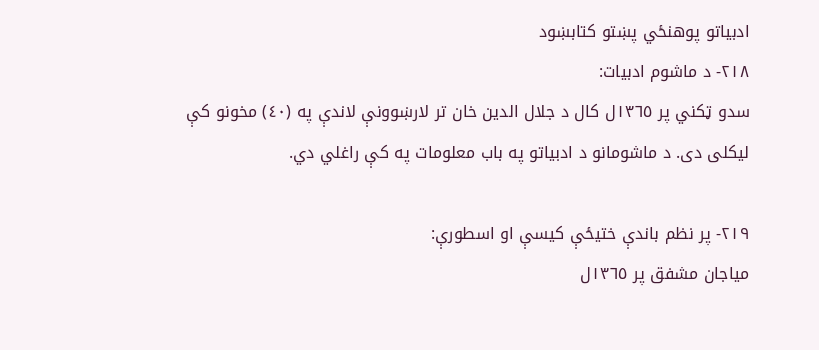ادبياتو پوهنځي پښتو کتابښود
٢١٨- د ماشوم ادبيات:
سدو ټکني پر ١٣٦٥ل کال د جلال الدين خان تر لارښوونې لاندې په (٤٠) مخونو کې ليکلى دى. د ماشومانو د ادبياتو په باب معلومات په کې راغلي دي.

٢١٩- پر نظم باندې ختيځې کيسې او اسطورې:
مياجان مشفق پر ١٣٦٥ل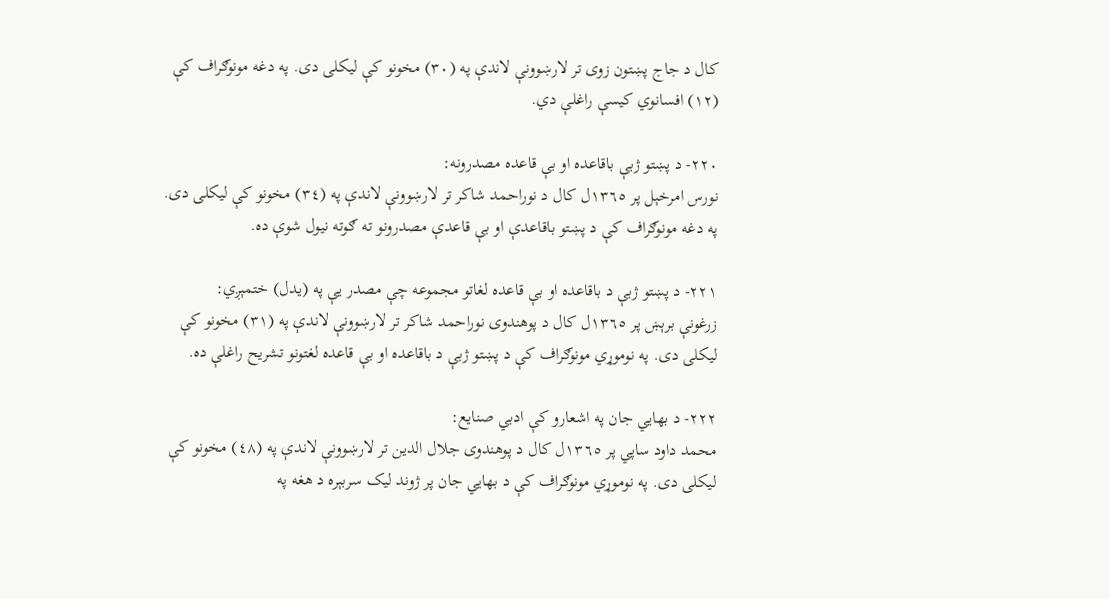کال د جاج پښتون زوى تر لارښوونې لاندې په (٣٠) مخونو کې ليکلى دى. په دغه مونوګراف کې (١٢) افسانوي کيسې راغلې دي.

٢٢٠- د پښتو ژبې باقاعده او بې قاعده مصدرونه:
نورس امرخېل پر ١٣٦٥ل کال د نوراحمد شاکر تر لارښوونې لاندې په (٣٤) مخونو کې ليکلى دى. په دغه مونوګراف کې د پښتو باقاعدې او بې قاعدې مصدرونو ته ګوته نيول شوې ده.

٢٢١- د پښتو ژبې د باقاعده او بې قاعده لغاتو مجموعه چې مصدر يې په (يدل) ختمېږي:
زرغونې برېښ پر ١٣٦٥ل کال د پوهندوى نوراحمد شاکر تر لارښوونې لاندې په (٣١) مخونو کې ليکلى دى. په نوموړي مونوګراف کې د پښتو ژبې د باقاعده او بې قاعده لغتونو تشريح راغلې ده.

٢٢٢- د بهايي جان په اشعارو کې ادبي صنايع:
محمد داود ساپي پر ١٣٦٥ل کال د پوهندوى جلال الدين تر لارښوونې لاندې په (٤٨) مخونو کې ليکلى دى. په نوموړي مونوګراف کې د بهايي جان پر ژوند ليک سربېره د هغه په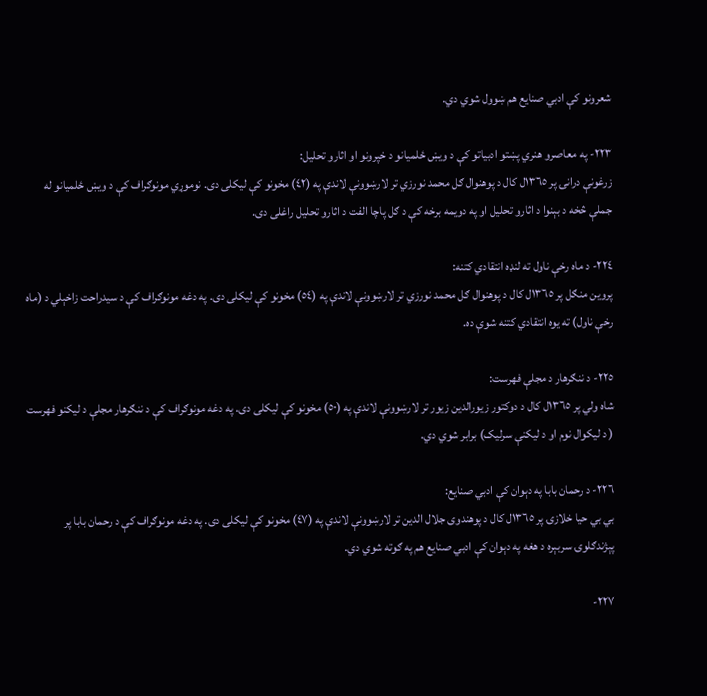شعرونو کې ادبي صنايع هم ښوول شوي دي.

٢٢٣- په معاصرو هنري پښتو ادبياتو کې د ويښ ځلميانو د خپرونو او اثارو تحليل:
زرغونې درانۍ پر ١٣٦٥ل کال د پوهنوال ګل محمد نورزي تر لارښوونې لاندې په (٤٢) مخونو کې ليکلى دى. نوموړي مونوګراف کې د ويښ ځلميانو له جملې څخه د بېنوا د اثارو تحليل او په دويمه برخه کې د ګل پاچا الفت د اثارو تحليل راغلى دى.

٢٢٤- د ماه رخې ناول ته لنډه انتقادي کتنه:
پروين منګل پر ١٣٦٥ل کال د پوهنوال ګل محمد نورزي تر لارښوونې لاندې په (٥٤) مخونو کې ليکلى دى. په دغه مونوګراف کې د سيدراحت زاخېلي د (ماه رخې ناول) ته يوه انتقادي کتنه شوې ده.

٢٢٥- د ننګرهار د مجلې فهرست:
شاه ولي پر ١٣٦٥ل کال د دوکتور زيورالدين زيور تر لارښوونې لاندې په (٥٠) مخونو کې ليکلى دى. په دغه مونوګراف کې د ننګرهار مجلې د ليکنو فهرست ( د ليکوال نوم او د ليکنې سرليک) برابر شوي دي.

٢٢٦- د رحمان بابا په دېوان کې ادبي صنايع:
بي بي حيا خلازۍ پر ١٣٦٥ل کال د پوهندوى جلال الدين تر لارښوونې لاندې په (٤٧) مخونو کې ليکلى دى. په دغه مونوګراف کې د رحمان بابا پر پېژندګلوۍ سربېره د هغه په دېوان کې ادبي صنايع هم په ګوته شوي دي.

٢٢٧-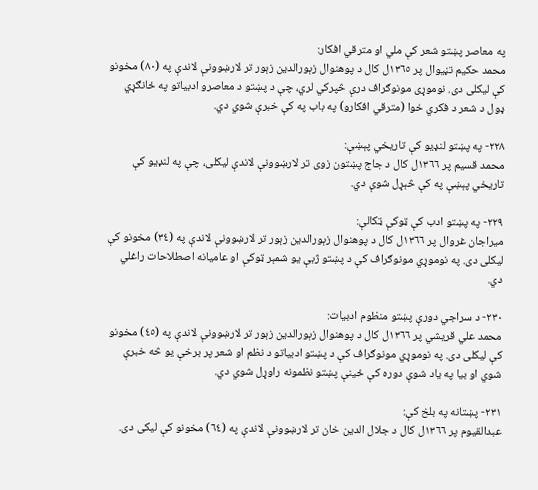په معاصر پښتو شعر کې ملي او مترقي افکار:
محمد حکيم تڼيوال پر ١٣٦٥ل کال د پوهنوال زېورالدين زېور تر لارښوونې لاندې په (٨٠) مخونو کې ليکلى دى. نوموړى مونوګراف درې څپرکي لري، چې د پښتو د معاصرو ادبياتو په ځانګړي ډول د شعر د فکري خوا (مترقي افکارو) په باب په کې خبرې شوي دي.

٢٢٨- په پښتو لنډيو کې تاريخي پېښې:
محمد قسيم پر ١٣٦٦ل کال د جاج پښتون زوى تر لارښوونې لاندې ليکلى، چې په لنډيو کې تاريخي پېښې په کې څېړل شوې دي.

٢٢٩- په پښتو ادب کې ټوکې ټکالې:
ميراجان غروال پر ١٣٦٦ل کال د پوهنوال زېورالدين زېور تر لارښوونې لاندې په (٣٤) مخونو کې ليکلى دى. په نوموړي مونوګراف کې د پښتو ژبې يو شمېر ټوکې او عاميانه اصطلاحات راغلي دي.

٢٣٠- د سراجي دورې پښتو منظوم ادبيات:
محمد علي قريشي پر ١٣٦٦ل کال د پوهنوال زېورالدين زېور تر لارښوونې لاندې په (٤٥) مخونو کې ليکلى دى. په نوموړي مونوګراف کې د پښتو ادبياتو د نظم او شعر پر برخې يو څه خبرې شوي او بيا په ياد شوې دوره کې ځينې پښتو نظمونه راوړل شوي دي.

٢٣١- پښتانه په بلخ کې:
عبدالقيوم پر ١٣٦٦ل کال د جلال الدين خان تر لارښوونې لاندې په (٦٤) مخونو کې ليکى دى.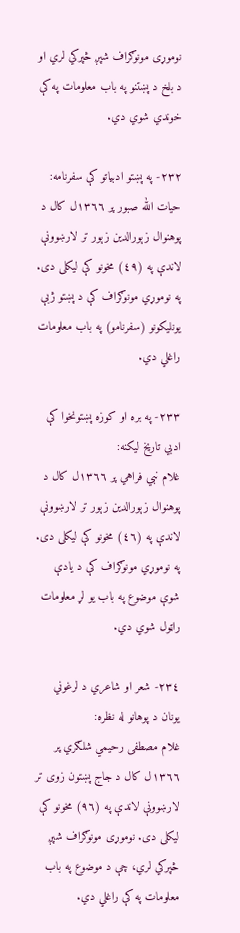نوموړى مونوګراف شپږ څپرکي لري او د بلخ د پښتنو په باب معلومات په کې خوندي شوي دي.

٢٣٢- په پښتو ادبياتو کې سفرنامه:
حيات الله صبور پر ١٣٦٦ل کال د پوهنوال زېورالدين زېور تر لارښوونې لاندې په (٤٩) مخونو کې ليکلى دى. په نوموړي مونوګراف کې د پښتو ژبې يونليکونو (سفرنامو) په باب معلومات راغلي دي.

٢٣٣- په بره او کوزه پښتونخوا کې ادبي تاريخ ليکنه:
غلام نبي فراهي پر ١٣٦٦ل کال د پوهنوال زېورالدين زېور تر لارښوونې لاندې په (٤٦) مخونو کې ليکلى دى. په نوموړي مونوګراف کې د يادې شوې موضوع په باب يو لړ معلومات راټول شوي دي.

٢٣٤- شعر او شاعري د لرغوني يونان د پوهانو له نظره:
غلام مصطفى رحيمي شلګري پر ١٣٦٦ل کال د جاج پښتون زوى تر لارښوونې لاندې په (٩٦) مخونو کې ليکلى دى. نوموړى مونوګراف شپږ څپرکي لري، چې د موضوع په باب معلومات په کې راغلي دي.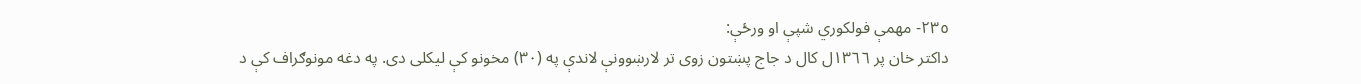٢٣٥- مهمې فولکوري شپې او ورځې:
داکتر خان پر ١٣٦٦ل کال د جاج پښتون زوى تر لارښوونې لاندې په (٣٠) مخونو کې ليکلى دى. په دغه مونوګراف کې د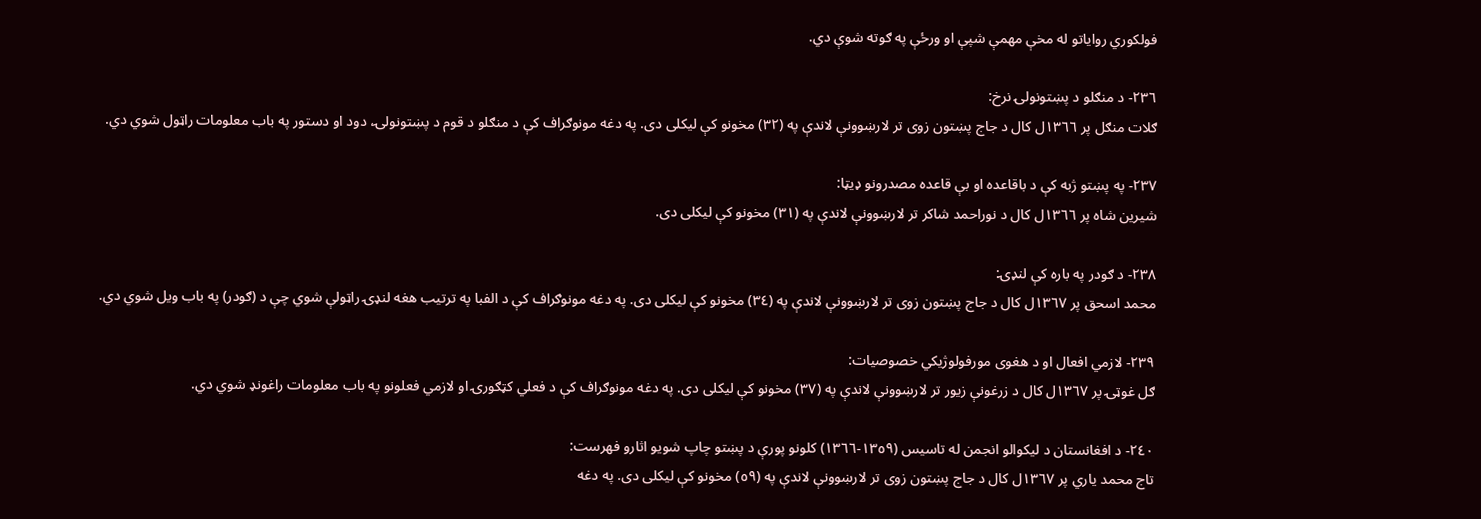فولکوري رواياتو له مخې مهمې شپې او ورځې په ګوته شوې دي.

٢٣٦- د منګلو د پښتونولۍ نرخ:
ګلات منګل پر ١٣٦٦ل کال د جاج پښتون زوى تر لارښوونې لاندې په (٣٢) مخونو کې ليکلى دى. په دغه مونوګراف کې د منګلو د قوم د پښتونولۍ، دود او دستور په باب معلومات راټول شوي دي.

٢٣٧- په پښتو ژبه کې د باقاعده او بې قاعده مصدرونو ډيټا:
شيرين شاه پر ١٣٦٦ل کال د نوراحمد شاکر تر لارښوونې لاندې په (٣١) مخونو کې ليکلى دى.

٢٣٨- د ګودر په باره کې لنډۍ:
محمد اسحق پر ١٣٦٧ل کال د جاج پښتون زوى تر لارښوونې لاندې په (٣٤) مخونو کې ليکلى دى. په دغه مونوګراف کې د الفبا په ترتيب هغه لنډۍ راټولې شوي چې د (ګودر) په باب ويل شوي دي.

٢٣٩- لازمي افعال او د هغوى مورفولوژيکي خصوصيات:
ګل غوټۍ پر ١٣٦٧ل کال د زرغونې زيور تر لارښوونې لاندې په (٣٧) مخونو کې ليکلى دى. په دغه مونوګراف کې د فعلي کټګورۍ او لازمي فعلونو په باب معلومات راغونډ شوي دي.

٢٤٠- د افغانستان د ليکوالو انجمن له تاسيس (١٣٥٩-١٣٦٦) کلونو پورې د پښتو چاپ شويو اثارو فهرست:
تاج محمد ياري پر ١٣٦٧ل کال د جاج پښتون زوى تر لارښوونې لاندې په (٥٩) مخونو کې ليکلى دى. په دغه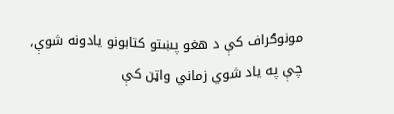مونوګراف کې د هغو پښتو کتابونو يادونه شوې، چې په ياد شوي زماني واټن کې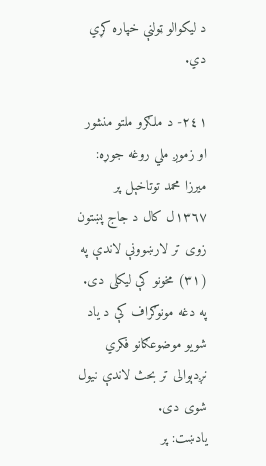د ليکوالو ټولنې خپاره کړي دي.

٢٤١- د ملګرو ملتو منشور او زموږ ملي روغه جوړه:
ميرزا محمد توتاخېل پر ١٣٦٧ل کال د جاج پښتون زوى تر لارښوونې لاندې په (٣١) مخونو کې ليکلى دى. په دغه مونوګراف کې د ياد شويو موضوعګانو فکري نږدېوالى تر بحث لاندې نيول شوى دى.
يادښت: پر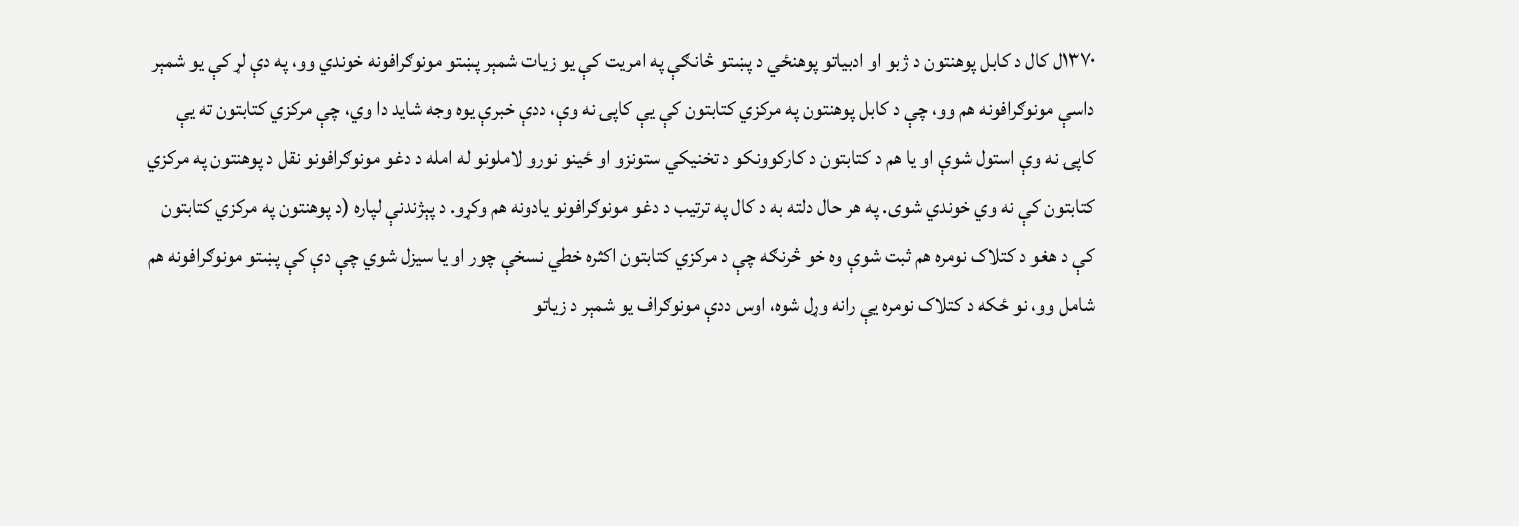١٣٧٠ل کال د کابل پوهنتون د ژبو او ادبياتو پوهنځي د پښتو څانګې په امريت کې يو زيات شمېر پښتو مونوګرافونه خوندي وو، په دې لړ کې يو شمېر داسې مونوګرافونه هم وو، چې د کابل پوهنتون په مرکزي کتابتون کې يې کاپۍ نه وې، ددې خبرې يوه وجه شايد دا وي، چې مرکزي کتابتون ته يې کاپۍ نه وې استول شوې او يا هم د کتابتون د کارکوونکو د تخنيکي ستونزو او ځينو نورو لاملونو له امله د دغو مونوګرافونو نقل د پوهنتون په مرکزي کتابتون کې نه وي خوندي شوى. په هر حال دلته به د کال په ترتيب د دغو مونوګرافونو يادونه هم وکړو. د پېژندنې لپاره (د پوهنتون په مرکزي کتابتون کې د هغو د کتلاک نومره هم ثبت شوې وه خو څرنګه چې د مرکزي کتابتون اکثره خطي نسخې چور او يا سيزل شوي چې دې کې پښتو مونوګرافونه هم شامل وو، نو ځکه د کتلاک نومره يې رانه وړل شوه، اوس ددې مونوګراف يو شمېر د زياتو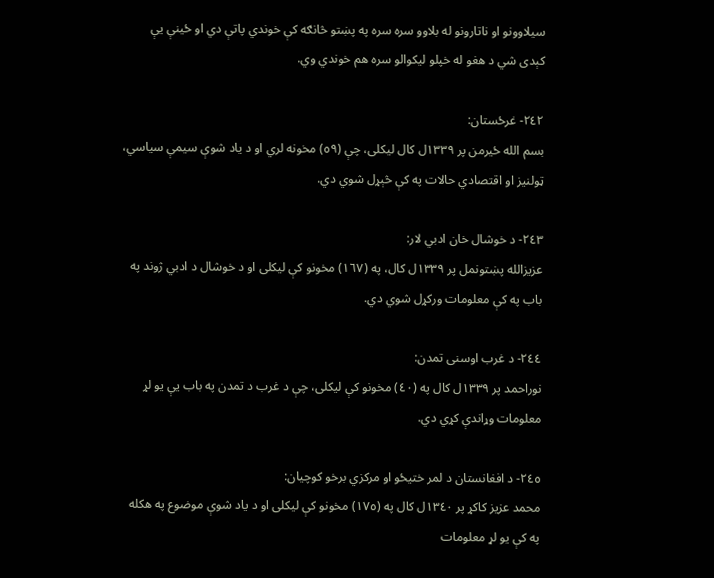سيلاوونو او ناتارونو له بلاوو سره سره په پښتو څانګه کې خوندي پاتې دي او ځينې يې کېدى شي د هغو له خپلو ليکوالو سره هم خوندي وي.

٢٤٢- غرځستان:
بسم الله ځيرمن پر ١٣٣٩ل کال ليکلى، چې (٥٩) مخونه لري او د ياد شوې سيمې سياسي، ټولنيز او اقتصادي حالات په کې څېړل شوي دي.

٢٤٣- د خوشال خان ادبي لار:
عزيزالله پښتونمل پر ١٣٣٩ل کال، په (١٦٧) مخونو کې ليکلى او د خوشال د ادبي ژوند په باب په کې معلومات ورکړل شوي دي.

٢٤٤- د غرب اوسنى تمدن:
نوراحمد پر ١٣٣٩ل کال په (٤٠) مخونو کې ليکلى، چې د غرب د تمدن په باب يې يو لړ معلومات وړاندې کړي دي.

٢٤٥- د افغانستان د لمر ختيځو او مرکزي برخو کوچيان:
محمد عزيز کاکړ پر ١٣٤٠ل کال په (١٧٥) مخونو کې ليکلى او د ياد شوې موضوع په هکله په کې يو لړ معلومات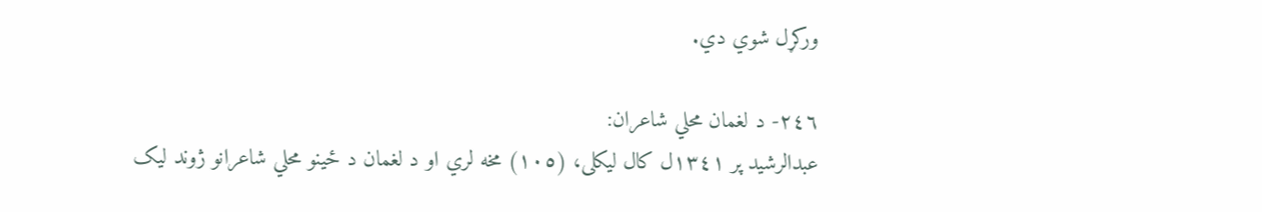ورکړل شوي دي.

٢٤٦- د لغمان محلي شاعران:
عبدالرشيد پر ١٣٤١ل کال ليکلى، (١٠٥) مخه لري او د لغمان د ځينو محلي شاعرانو ژوند ليک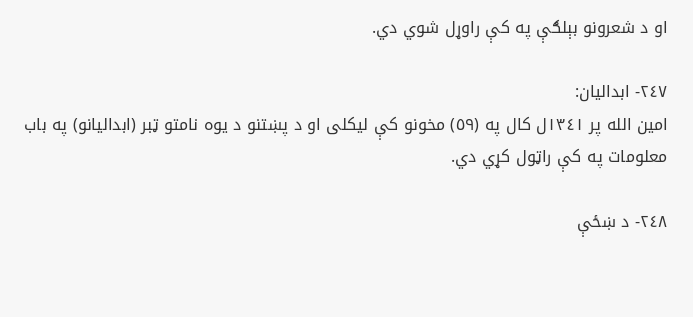او د شعرونو بېلګې په کې راوړل شوي دي.

٢٤٧- ابداليان:
امين الله پر ١٣٤١ل کال په (٥٩) مخونو کې ليکلى او د پښتنو د يوه نامتو ټبر (ابداليانو) په باب معلومات په کې راټول کړي دي.

٢٤٨- د ښځې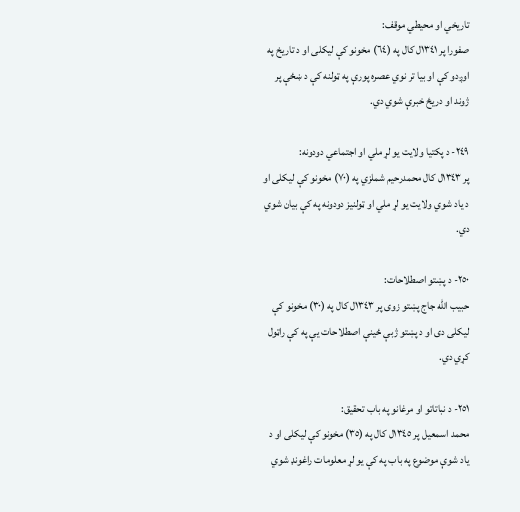تاريخي او محيطي موقف:
صفورا پر ١٣٤١ل کال په (٦٤) مخونو کې ليکلى او د تاريخ په اوږدو کې او بيا تر نوي عصره پورې په ټولنه کې د ښځې پر ژوند او دريځ خبرې شوي دي.

٢٤٩- د پکتيا ولايت يو لړ ملي او اجتماعي دودونه:
پر ١٣٤٣ل کال محمدرحيم شملزي په (٧٠) مخونو کې ليکلى او د ياد شوي ولايت يو لړ ملي او ټولنيز دودونه په کې بيان شوي دي.

٢٥٠- د پښتو اصطلاحات:
حبيب الله جاج پښتو زوى پر ١٣٤٣ل کال په (٣٠) مخونو کې ليکلى دى او د پښتو ژبې ځينې اصطلاحات يې په کې راټول کړي دي.

٢٥١- د نباتاتو او مرغانو په باب تحقيق:
محمد اسمعيل پر ١٣٤٥ل کال په (٣٥) مخونو کې ليکلى او د ياد شوې موضوع په باب په کې يو لړ معلومات راغونډ شوي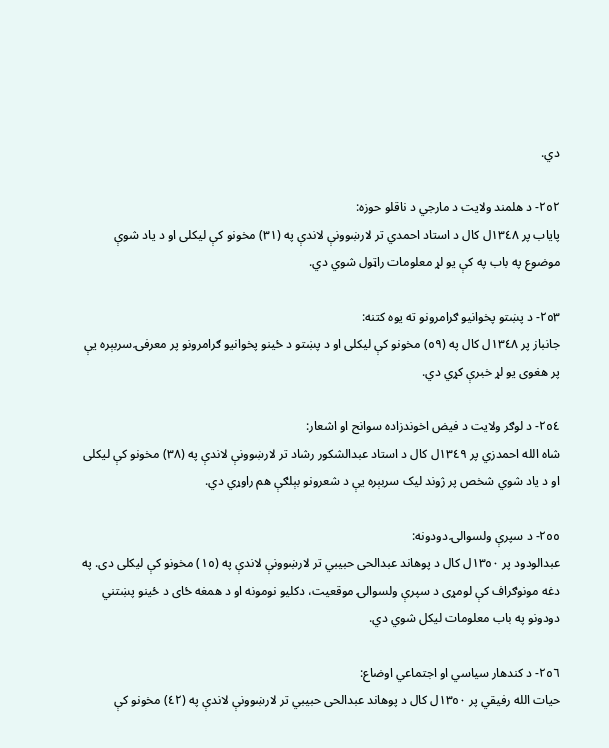دي.

٢٥٢- د هلمند ولايت د مارجي د ناقلو حوزه:
پاياب پر ١٣٤٨ل کال د استاد احمدي تر لارښوونې لاندې په (٣١) مخونو کې ليکلى او د ياد شوې موضوع په باب په کې يو لړ معلومات راټول شوي دي.

٢٥٣- د پښتو پخوانيو ګرامرونو ته يوه کتنه:
جانباز پر ١٣٤٨ل کال په (٥٩) مخونو کې ليکلى او د پښتو د ځينو پخوانيو ګرامرونو پر معرفۍ سربېره يې پر هغوى يو لړ خبرې کړي دي.

٢٥٤- د لوګر ولايت د فيض اخوندزاده سوانح او اشعار:
شاه الله احمدزي پر ١٣٤٩ل کال د استاد عبدالشکور رشاد تر لارښوونې لاندې په (٣٨) مخونو کې ليکلى او د ياد شوي شخص پر ژوند ليک سربېره يې د شعرونو بېلګې هم راوړي دي.

٢٥٥- د سپرې ولسوالۍ دودونه:
عبدالودود پر ١٣٥٠ل کال د پوهاند عبدالحى حبيبي تر لارښوونې لاندې په (١٥) مخونو کې ليکلى دى. په دغه مونوګراف کې لومړى د سپرې ولسوالۍ موقعيت، دکليو نومونه او د همغه ځاى د ځينو پښتني دودونو په باب معلومات ليکل شوي دي.

٢٥٦- د کندهار سياسي او اجتماعي اوضاع:
حيات الله رفيقي پر ١٣٥٠ل کال د پوهاند عبدالحى حبيبي تر لارښوونې لاندې په (٤٢) مخونو کې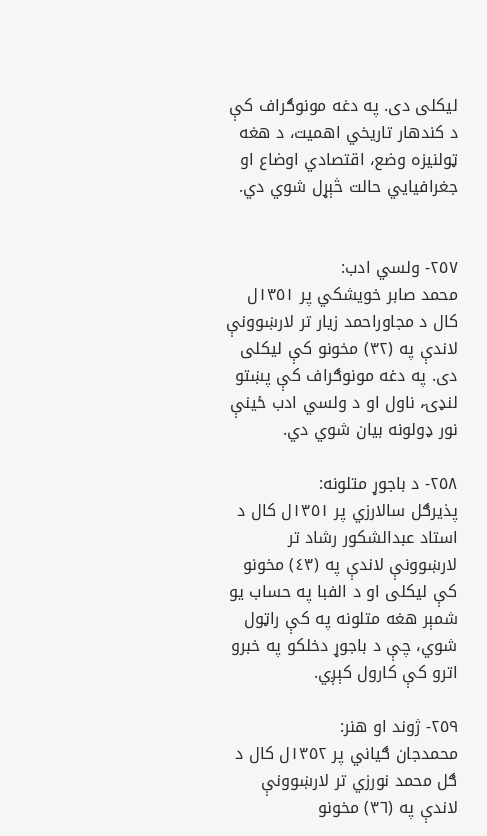ليکلى دى. په دغه مونوګراف کې د کندهار تاريخي اهميت، د هغه ټولنيزه وضع، اقتصادي اوضاع او جغرافيايي حالت څېړل شوي دي.


٢٥٧- ولسي ادب:
محمد صابر خويشکي پر ١٣٥١ل کال د مجاوراحمد زيار تر لارښوونې لاندې په (٣٢) مخونو کې ليکلى دى. په دغه مونوګراف کې پښتو لنډۍ، ناول او د ولسي ادب ځينې نور ډولونه بيان شوي دي.

٢٥٨- د باجوړ متلونه:
پذيرګل سالارزي پر ١٣٥١ل کال د استاد عبدالشکور رشاد تر لارښوونې لاندې په (٤٣) مخونو کې ليکلى او د الفبا په حساب يو شمېر هغه متلونه په کې راټول شوي، چې د باجوړ دخلکو په خبرو اترو کې کارول کېږي.

٢٥٩- ژوند او هنر:
محمدجان ګياني پر ١٣٥٢ل کال د ګل محمد نورزي تر لارښوونې لاندې په (٣٦) مخونو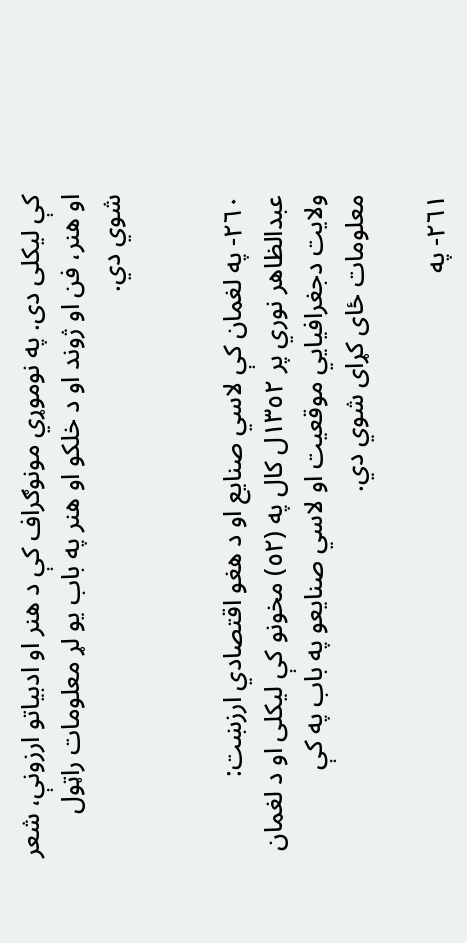کې ليکلى دى. په نوموړي مونوګراف کې د هنر او ادبياتو ارزونې، شعر او هنر، فن او ژوند او د خلکو او هنر په باب يو لړ معلومات راټول شوي دي.


٢٦٠- په لغمان کې لاسي صنايع او د هغو اقتصادي ارزښت:
عبدالظاهر نوري پر ١٣٥٢ل کال په (٥٢) مخونو کې ليکلى او د لغمان ولايت دجغرافيايي موقعيت او لاسي صنايعو په باب په کې معلومات ځاى کړاى شوي دي.

٢٦١- په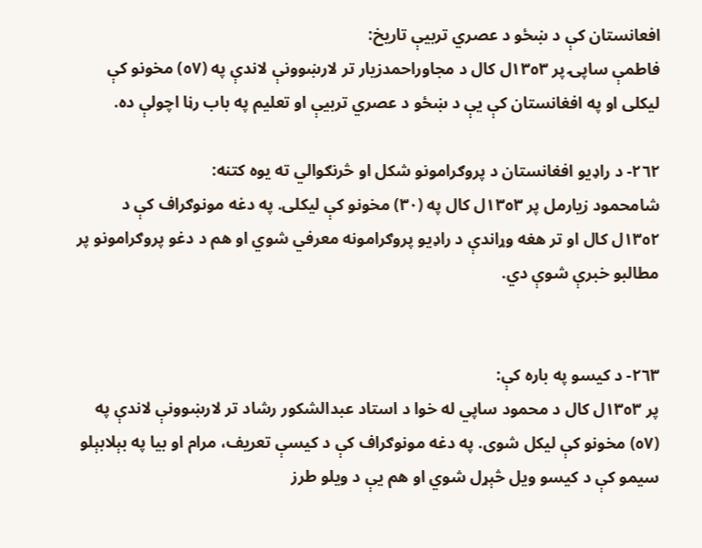افعانستان کې د ښځو د عصري تربيې تاريخ:
فاطمې ساپۍ پر ١٣٥٣ل کال د مجاوراحمدزيار تر لارښوونې لاندې په (٥٧) مخونو کې ليکلى او په افغانستان کې يې د ښځو د عصري تربيې او تعليم په باب رڼا اچولې ده.

٢٦٢- د راډيو افغانستان د پروګرامونو شکل او څرنګوالي ته يوه کتنه:
شامحمود زيارمل پر ١٣٥٣ل کال په (٣٠) مخونو کې ليکلى. په دغه مونوګراف کې د ١٣٥٢ل کال او تر هغه وړاندې د راډيو پروګرامونه معرفي شوي او هم د دغو پروګرامونو پر مطالبو خبرې شوې دي.


٢٦٣- د کيسو په باره کې:
پر ١٣٥٣ل کال د محمود ساپي له خوا د استاد عبدالشکور رشاد تر لارښوونې لاندې په (٥٧) مخونو کې ليکل شوى. په دغه مونوګراف کې د کيسې تعريف، مرام او بيا په بېلابېلو سيمو کې د کيسو ويل څېړل شوي او هم يې د ويلو طرز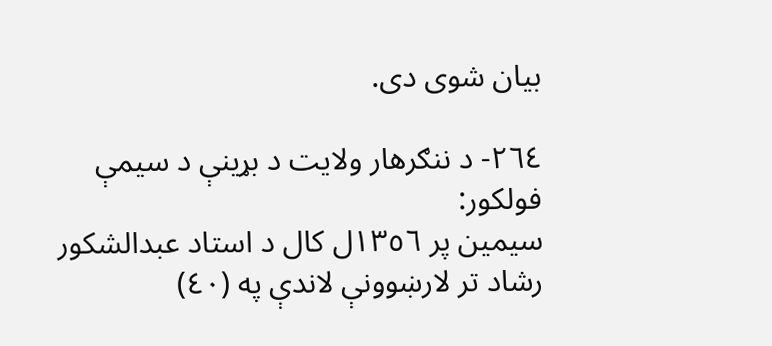بيان شوى دى.

٢٦٤- د ننګرهار ولايت د بړينې د سيمې فولکور:
سيمين پر ١٣٥٦ل کال د استاد عبدالشکور رشاد تر لارښوونې لاندې په (٤٠)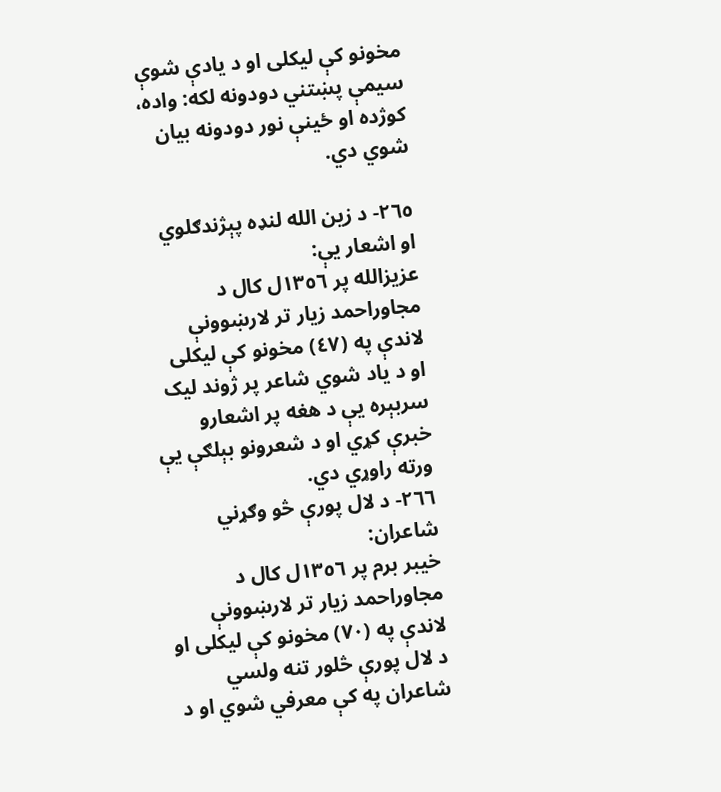مخونو کې ليکلى او د يادې شوې سيمې پښتني دودونه لکه: واده، کوژده او ځينې نور دودونه بيان شوي دي.

٢٦٥- د زين الله لنډه پېژندګلوي او اشعار يې:
عزيزالله پر ١٣٥٦ل کال د مجاوراحمد زيار تر لارښوونې لاندې په (٤٧) مخونو کې ليکلى او د ياد شوي شاعر پر ژوند ليک سربېره يې د هغه پر اشعارو خبرې کړي او د شعرونو بېلګې يې ورته راوړي دي.
٢٦٦- د لال پورې څو وګړني شاعران:
خيبر برم پر ١٣٥٦ل کال د مجاوراحمد زيار تر لارښوونې لاندې په (٧٠) مخونو کې ليکلى او د لال پورې څلور تنه ولسي شاعران په کې معرفي شوي او د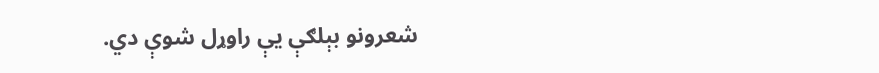شعرونو بېلګې يې راوړل شوې دي.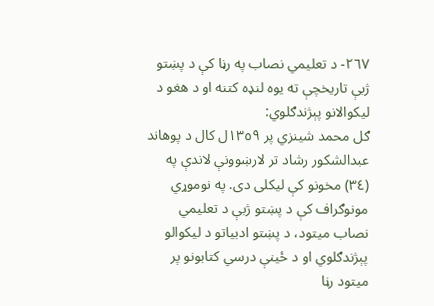٢٦٧- د تعليمي نصاب په رڼا کې د پښتو ژبې تاريخچې ته يوه لنډه کتنه او د هغو د ليکوالانو پېژندګلوي:
ګل محمد شينزي پر ١٣٥٩ل کال د پوهاند عبدالشکور رشاد تر لارښوونې لاندې په (٣٤) مخونو کې ليکلى دى. په نوموړي مونوګراف کې د پښتو ژبې د تعليمي نصاب ميتود، د پښتو ادبياتو د ليکوالو پېژندګلوي او د ځينې درسي کتابونو پر ميتود رڼا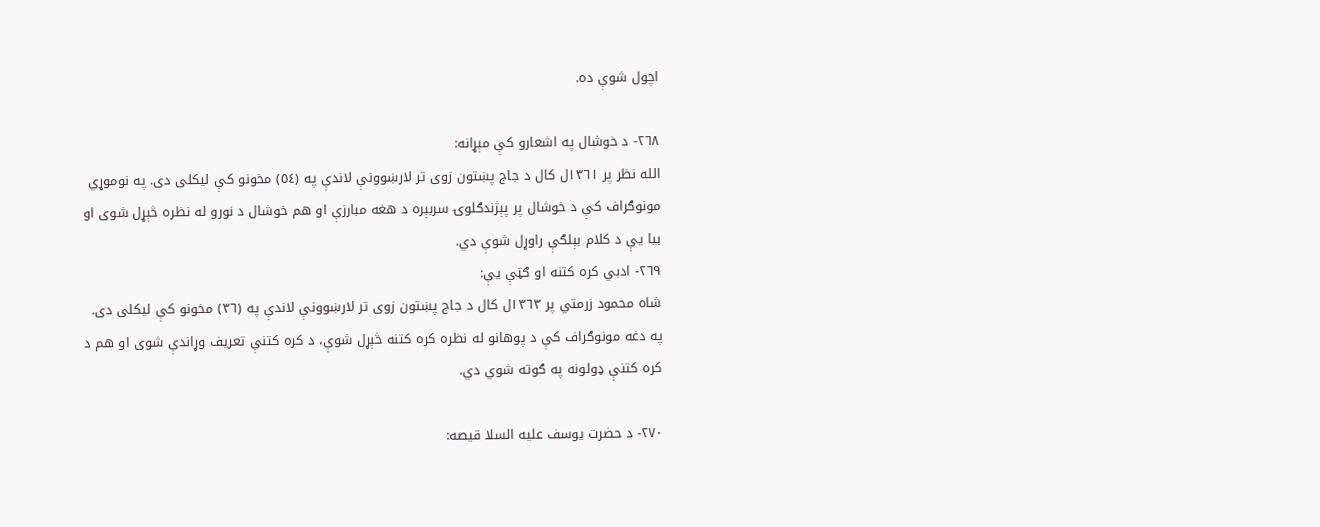اچول شوې ده.

٢٦٨- د خوشال په اشعارو کې مېړانه:
الله نظر پر ١٣٦١ل کال د جاج پښتون زوى تر لارښوونې لاندې په (٥٤) مخونو کې ليکلى دى. په نوموړي مونوګراف کې د خوشال پر پېژندګلوۍ سربېره د هغه مبارزې او هم خوشال د نورو له نظره څېړل شوى او بيا يې د کلام بېلګې راوړل شوې دي.
٢٦٩- ادبي کره کتنه او ګټې يې:
شاه محمود زرمتي پر ١٣٦٣ل کال د جاج پښتون زوى تر لارښوونې لاندې په (٣٦) مخونو کې ليکلى دى. په دغه مونوګراف کې د پوهانو له نظره کره کتنه څېړل شوې، د کره کتنې تعريف وړاندې شوى او هم د کره کتنې ډولونه په ګوته شوي دي.

٢٧٠- د حضرت يوسف عليه السلا قيصه: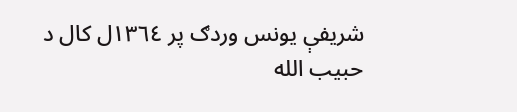شريفې يونس وردګ پر ١٣٦٤ل کال د حبيب الله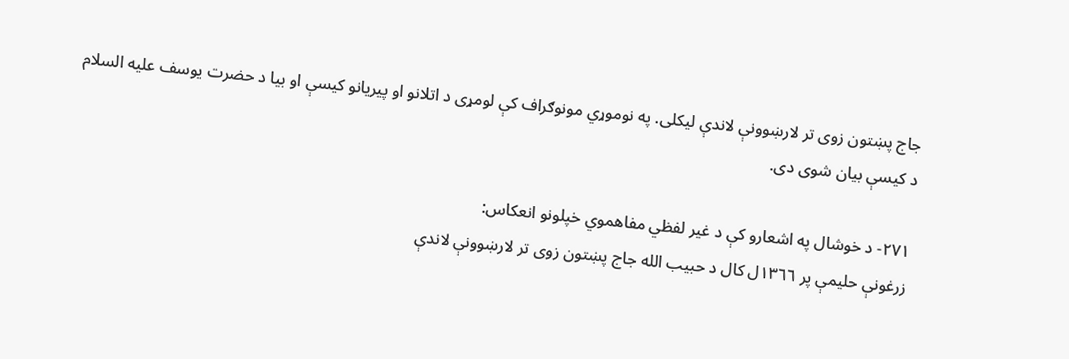جاج پښتون زوى تر لارښوونې لاندې ليکلى. په نوموړي مونوګراف کې لومړى د اتلانو او پيريانو کيسې او بيا د حضرت يوسف عليه السلام د کيسې بيان شوى دى.

٢٧١- د خوشال په اشعارو کې د غير لفظي مفاهموي خپلونو انعکاس:
زرغونې حليمې پر ١٣٦٦ل کال د حبيب الله جاج پښتون زوى تر لارښوونې لاندې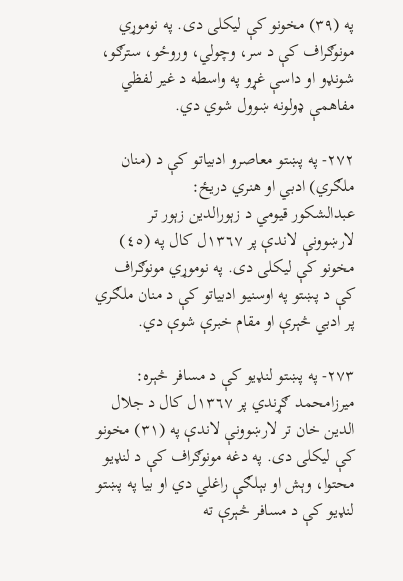په (٣٩) مخونو کې ليکلى دى. په نوموړي مونوګراف کې د سر، وچولي، وروځو، سترګو، شونډو او داسې غړو په واسطه د غير لفظي مفاهمې ډولونه ښوول شوي دي.

٢٧٢- په پښتو معاصرو ادبياتو کې د (منان ملګري) ادبي او هنري دريځ:
عبدالشکور قيومي د زېورالدين زېور تر لارښوونې لاندې پر ١٣٦٧ل کال په (٤٥) مخونو کې ليکلى دى. په نوموړي مونوګراف کې د پښتو په اوسنيو ادبياتو کې د منان ملګري پر ادبي څېرې او مقام خبرې شوې دي.

٢٧٣- په پښتو لنډيو کې د مسافر څېره:
ميرزامحمد ګړندي پر ١٣٦٧ل کال د جلال الدين خان تر لارښوونې لاندې په (٣١) مخونو کې ليکلى دى. په دغه مونوګراف کې د لنډيو محتوا، وېش او بېلګې راغلي دي او بيا په پښتو لنډيو کې د مسافر څېرې ته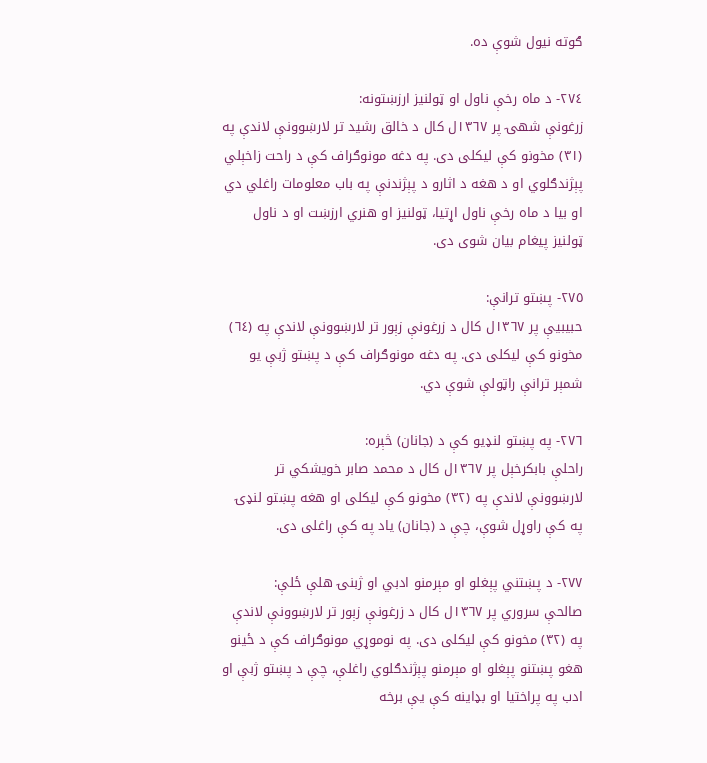ګوته نيول شوې ده.

٢٧٤- د ماه رخې ناول او ټولنيز ارزښتونه:
زرغونې شهۍ پر ١٣٦٧ل کال د خالق رشيد تر لارښوونې لاندې په (٣١) مخونو کې ليکلى دى. په دغه مونوګراف کې د راحت زاخېلي پېژندګلوي او د هغه د اثارو د پېژندنې په باب معلومات راغلي دي او بيا د ماه رخې ناول اړتيا، ټولنيز او هنري ارزښت او د ناول ټولنيز پيغام بيان شوى دى.

٢٧٥- پښتو ترانې:
حبيبيې پر ١٣٦٧ل کال د زرغونې زېور تر لارښوونې لاندې په (٦٤) مخونو کې ليکلى دى. په دغه مونوګراف کې د پښتو ژبې يو شمېر ترانې راټولې شوې دي.

٢٧٦- په پښتو لنډيو کې د (جانان) څېره:
راحلې بابکرخېل پر ١٣٦٧ل کال د محمد صابر خويشکي تر لارښوونې لاندې په (٣٢) مخونو کې ليکلى او هغه پښتو لنډۍ په کې راوړل شوې، چې د (جانان) ياد په کې راغلى دى.

٢٧٧- د پښتني پېغلو او مېرمنو ادبي او ژبنۍ هلې ځلې:
صالحې سروري پر ١٣٦٧ل کال د زرغونې زېور تر لارښوونې لاندې په (٣٢) مخونو کې ليکلى دى. په نوموړي مونوګراف کې د ځينو هغو پښتنو پېغلو او مېرمنو پېژندګلوي راغلې، چې د پښتو ژبې او ادب په پراختيا او بډاينه کې يې برخه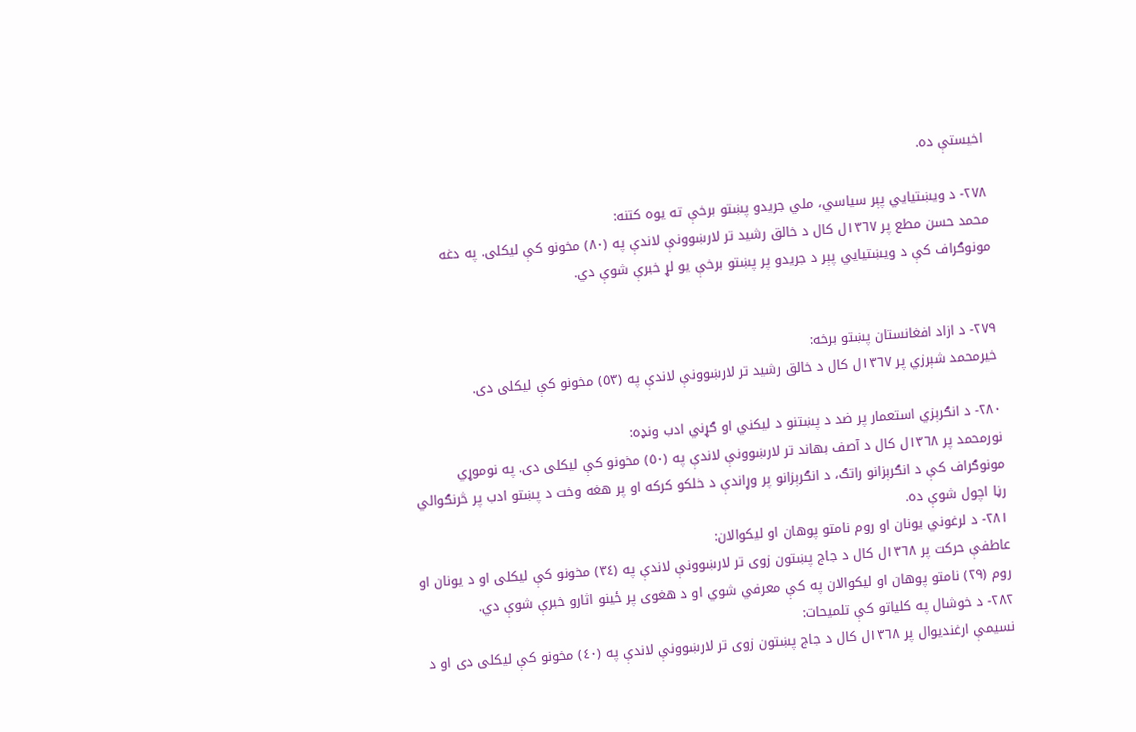اخيستې ده.

٢٧٨- د ويښتيايي پېر سياسي، ملي جريدو پښتو برخې ته يوه کتنه:
محمد حسن مطع پر ١٣٦٧ل کال د خالق رشيد تر لارښوونې لاندې په (٨٠) مخونو کې ليکلى. په دغه مونوګراف کې د ويښتيايي پېر د جريدو پر پښتو برخې يو لړ خبرې شوې دي.


٢٧٩- د ازاد افغانستان پښتو برخه:
خيرمحمد شېرزي پر ١٣٦٧ل کال د خالق رشيد تر لارښوونې لاندې په (٥٣) مخونو کې ليکلى دى.

٢٨٠- د انګرېزي استعمار پر ضد د پښتنو د ليکني او ګړني ادب ونډه:
نورمحمد پر ١٣٦٨ل کال د آصف بهاند تر لارښوونې لاندې په (٥٠) مخونو کې ليکلى دى. په نوموړي مونوګراف کې د انګرېزانو راتګ، د انګرېزانو پر وړاندې د خلکو کرکه او پر هغه وخت د پښتو ادب پر څرنګوالي رڼا اچول شوې ده.
٢٨١- د لرغوني يونان او روم نامتو پوهان او ليکوالان:
عاطفې حرکت پر ١٣٦٨ل کال د جاج پښتون زوى تر لارښوونې لاندې په (٣٤) مخونو کې ليکلى او د يونان او روم (٢٩) نامتو پوهان او ليکوالان په کې معرفي شوي او د هغوى پر ځينو اثارو خبرې شوې دي.
٢٨٢- د خوشال په کلياتو کې تلميحات:
نسيمې ارغنديوال پر ١٣٦٨ل کال د جاج پښتون زوى تر لارښوونې لاندې په (٤٠) مخونو کې ليکلى دى او د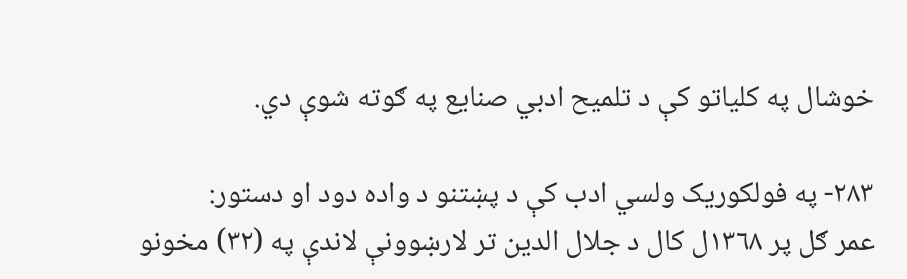خوشال په کلياتو کې د تلميح ادبي صنايع په ګوته شوې دي.

٢٨٣- په فولکوريک ولسي ادب کې د پښتنو د واده دود او دستور:
عمر ګل پر ١٣٦٨ل کال د جلال الدين تر لارښوونې لاندې په (٣٢) مخونو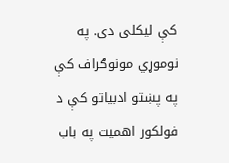کې ليکلى دى. په نوموړي مونوګراف کې په پښتو ادبياتو کې د فولکور اهميت په باب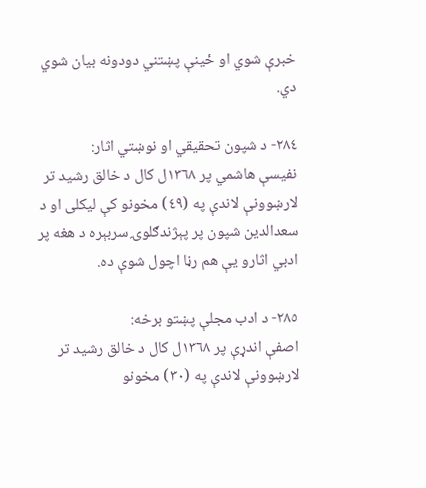خبرې شوي او ځينې پښتني دودونه بيان شوي دي.

٢٨٤- د شپون تحقيقي او نوښتي اثار:
نفيسې هاشمي پر ١٣٦٨ل کال د خالق رشيد تر لارښوونې لاندې په (٤٩) مخونو کې ليکلى او د سعدالدين شپون پر پېژندګلوۍ سربېره د هغه پر ادبي اثارو يې هم رڼا اچول شوې ده.

٢٨٥- د ادب مجلې پښتو برخه:
اصفې اندړې پر ١٣٦٨ل کال د خالق رشيد تر لارښوونې لاندې په (٣٠) مخونو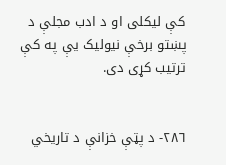کې ليکلى او د ادب مجلې د پښتو برخې نيوليک يې په کې ترتيب کړى دى.


٢٨٦- د پټې خزانې د تاريخي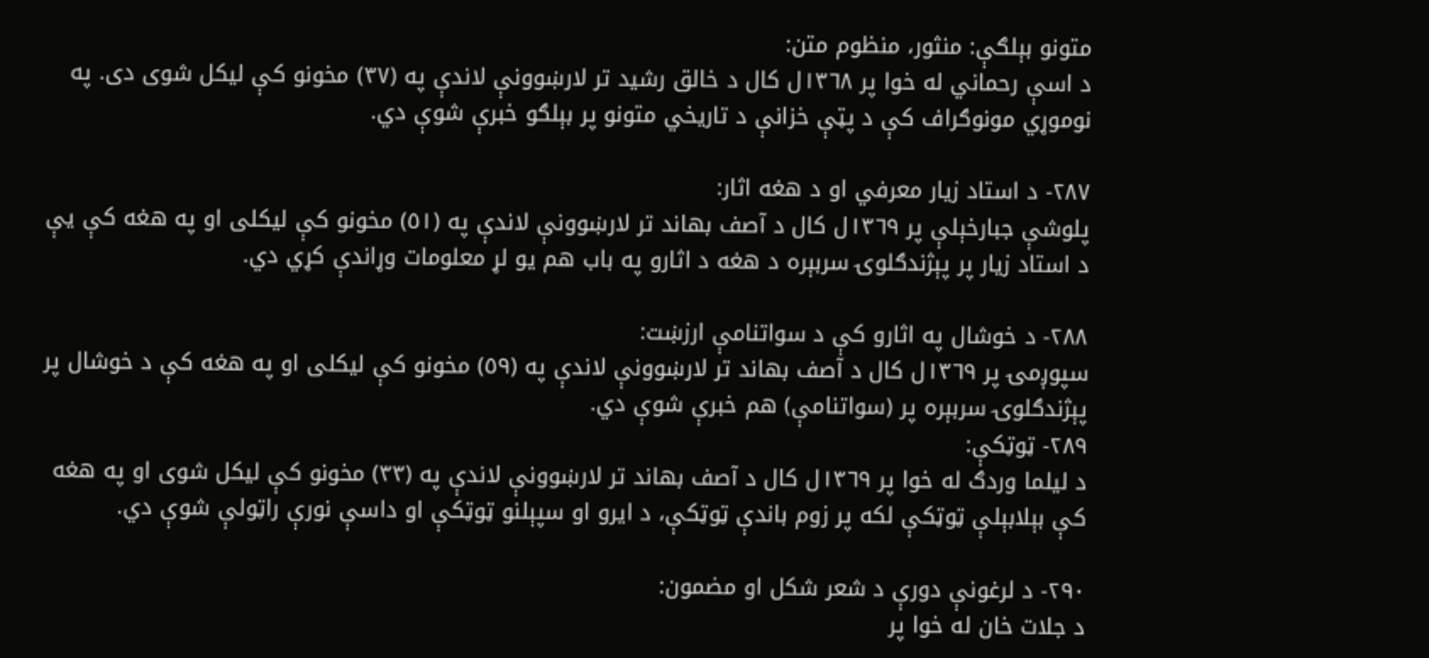متونو بېلګې: منثور، منظوم متن:
د اسې رحماني له خوا پر ١٣٦٨ل کال د خالق رشيد تر لارښوونې لاندې په (٣٧) مخونو کې ليکل شوى دى. په نوموړي مونوګراف کې د پټې خزانې د تاريخي متونو پر بېلګو خبرې شوې دي.

٢٨٧- د استاد زيار معرفي او د هغه اثار:
پلوشې جبارخېلې پر ١٣٦٩ل کال د آصف بهاند تر لارښوونې لاندې په (٥١) مخونو کې ليکلى او په هغه کې يې د استاد زيار پر پېژندګلوۍ سربېره د هغه د اثارو په باب هم يو لړ معلومات وړاندې کړي دي.

٢٨٨- د خوشال په اثارو کې د سواتنامې ارزښت:
سپوږمۍ پر ١٣٦٩ل کال د آصف بهاند تر لارښوونې لاندې په (٥٩) مخونو کې ليکلى او په هغه کې د خوشال پر پېژندګلوۍ سربېره پر (سواتنامې) هم خبرې شوې دي.
٢٨٩- ټوټکې:
د ليلما وردګ له خوا پر ١٣٦٩ل کال د آصف بهاند تر لارښوونې لاندې په (٣٣) مخونو کې ليکل شوى او په هغه کې بېلابېلې ټوټکې لکه پر زوم باندې ټوټکې، د ايرو او سپېلنو ټوټکې او داسې نورې راټولې شوې دي.

٢٩٠- د لرغونې دورې د شعر شکل او مضمون:
د جلات خان له خوا پر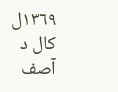١٣٦٩ل کال د آصف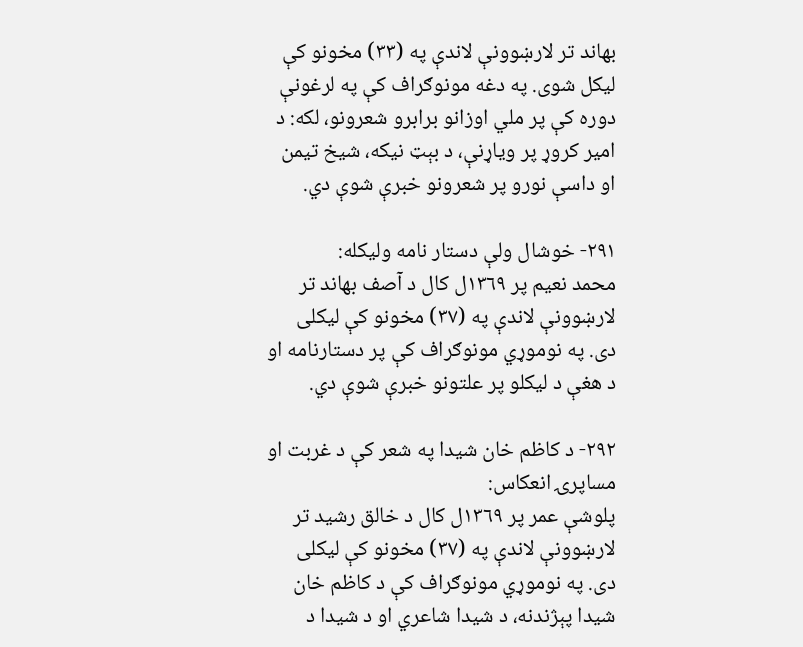بهاند تر لارښوونې لاندې په (٣٣) مخونو کې ليکل شوى. په دغه مونوګراف کې په لرغونې دوره کې پر ملي اوزانو برابرو شعرونو، لکه: د امير کروړ پر وياړنې، د بېټ نيکه، شيخ تيمن او داسې نورو پر شعرونو خبرې شوې دي.

٢٩١- خوشال ولې دستار نامه وليکله:
محمد نعيم پر ١٣٦٩ل کال د آصف بهاند تر لارښوونې لاندې په (٣٧) مخونو کې ليکلى دى. په نوموړي مونوګراف کې پر دستارنامه او د هغې د ليکلو پر علتونو خبرې شوې دي.

٢٩٢- د کاظم خان شيدا په شعر کې د غربت او مساپرۍ انعکاس:
پلوشې عمر پر ١٣٦٩ل کال د خالق رشيد تر لارښوونې لاندې په (٣٧) مخونو کې ليکلى دى. په نوموړي مونوګراف کې د کاظم خان شيدا پېژندنه، د شيدا شاعري او د شيدا د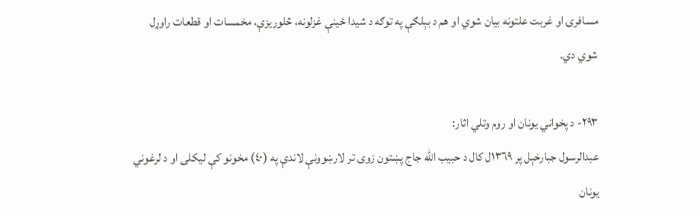مسافرۍ او غربت علتونه بيان شوي او هم د بېلګې په توګه د شيدا ځينې غزلونه، څلوريزې، مخمسات او قطعات راوړل شوي دي.

٢٩٣- د پخواني يونان او روم وتلي اثار:
عبدالرسول جبارخېل پر ١٣٦٩ل کال د حبيب الله جاج پښتون زوى تر لارښوونې لاندې په (٤٠) مخونو کې ليکلى او د لرغوني يونان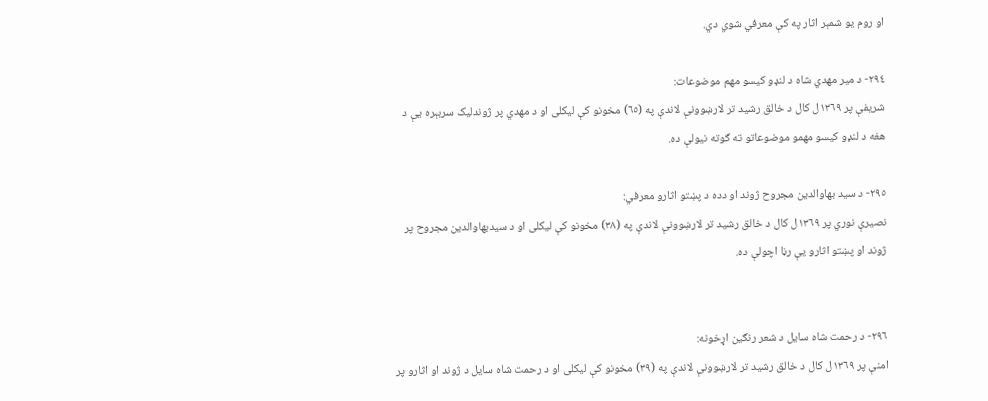او روم يو شمېر اثار په کې معرفي شوي دي.

٢٩٤- د مير مهدي شاه د لنډو کيسو مهم موضوعات:
شريفې پر ١٣٦٩ل کال د خالق رشيد تر لارښوونې لاندې په (٦٥) مخونو کې ليکلى او د مهدي پر ژوندليک سربېره يې د هغه د لنډو کيسو مهمو موضوعاتو ته ګوته نيولې ده.

٢٩٥- د سيد بهاوالدين مجروح ژوند او دده د پښتو اثارو معرفي:
نصيرې نوري پر ١٣٦٩ل کال د خالق رشيد تر لارښوونې لاندې په (٣٨) مخونو کې ليکلى او د سيدبهاوالدين مجروح پر ژوند او پښتو اثارو يې رڼا اچولې ده.


٢٩٦- د رحمت شاه سايل د شعر رنګين اړخونه:
امنې پر ١٣٦٩ل کال د خالق رشيد تر لارښوونې لاندې په (٣٩) مخونو کې ليکلى او د رحمت شاه سايل د ژوند او اثارو پر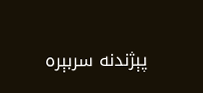پېژندنه سربېره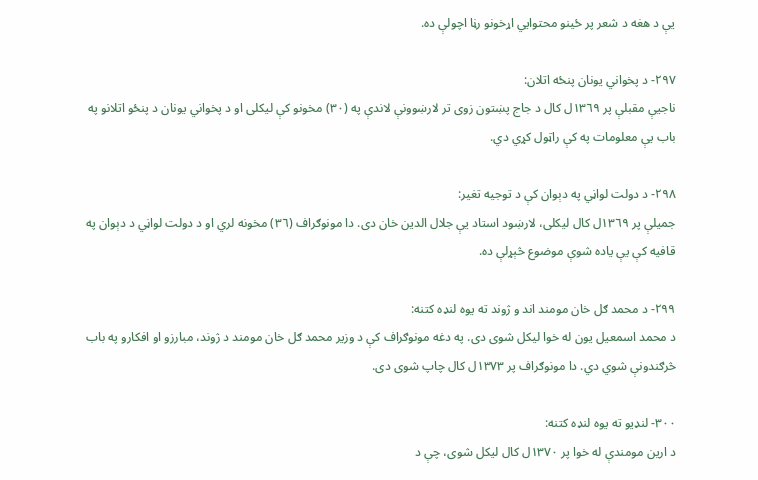يې د هغه د شعر پر ځينو محتوايي اړخونو رڼا اچولې ده.

٢٩٧- د پخواني يونان پنځه اتلان:
ناجيې مقبلې پر ١٣٦٩ل کال د جاج پښتون زوى تر لارښوونې لاندې په (٣٠) مخونو کې ليکلى او د پخواني يونان د پنځو اتلانو په باب يې معلومات په کې راټول کړي دي.

٢٩٨- د دولت لواڼي په دېوان کې د توجيه تغير:
جميلې پر ١٣٦٩ل کال ليکلى، لارښود استاد يې جلال الدين خان دى. دا مونوګراف (٣٦) مخونه لري او د دولت لواڼي د دېوان په قافيه کې يې ياده شوې موضوع څېړلې ده.

٢٩٩- د محمد ګل خان مومند اند و ژوند ته يوه لنډه کتنه:
د محمد اسمعيل يون له خوا ليکل شوى دى. په دغه مونوګراف کې د وزير محمد ګل خان مومند د ژوند، مبارزو او افکارو په باب څرګندونې شوي دي. دا مونوګراف پر ١٣٧٣ل کال چاپ شوى دى.

٣٠٠- لنډيو ته يوه لنډه کتنه:
د ارين مومندې له خوا پر ١٣٧٠ل کال ليکل شوى، چې د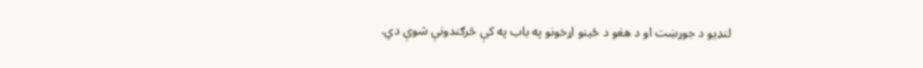لنډيو د جوړښت او د هغو د ځينو اړخونو په باب په کې څرګندونې شوې دي.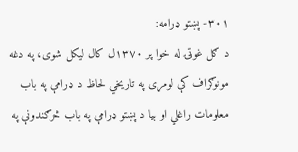٣٠١- پښتو ډرامه:
د ګل غوټۍ له خوا پر ١٣٧٠ل کال ليکل شوى، په دغه مونوګراف کې لومړى په تاريخي لحاظ د ډرامې په باب معلومات راغلي او بيا د پښتو ډرامې په باب څرګندونې په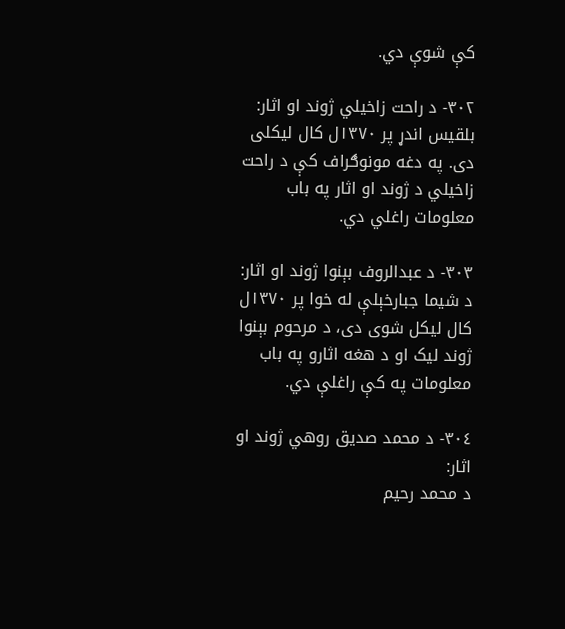کې شوې دي.

٣٠٢- د راحت زاخيلي ژوند او اثار:
بلقيس اندړ پر ١٣٧٠ل کال ليکلى دى. په دغه مونوګراف کې د راحت زاخيلي د ژوند او اثار په باب معلومات راغلي دي.

٣٠٣- د عبدالروف بېنوا ژوند او اثار:
د شيما جبارخېلې له خوا پر ١٣٧٠ل کال ليکل شوى دى، د مرحوم بېنوا ژوند ليک او د هغه اثارو په باب معلومات په کې راغلې دي.

٣٠٤- د محمد صديق روهي ژوند او اثار:
د محمد رحيم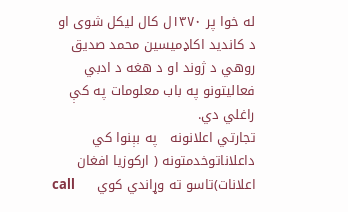له خوا پر ١٣٧٠ل کال ليکل شوى او د کانديد اکاډميسين محمد صديق روهي د ژوند او د هغه د ادبي فعاليتونو په باب معلومات په کې راغلي دي.
تجارتي اعلانونه   په بېنوا کي داعلاناتوخدمتونه ( ارکوزیا افغان اعلانات)تاسو ته وړاندي کوي     call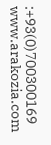:+93(0)700300169      www.arakozia.com